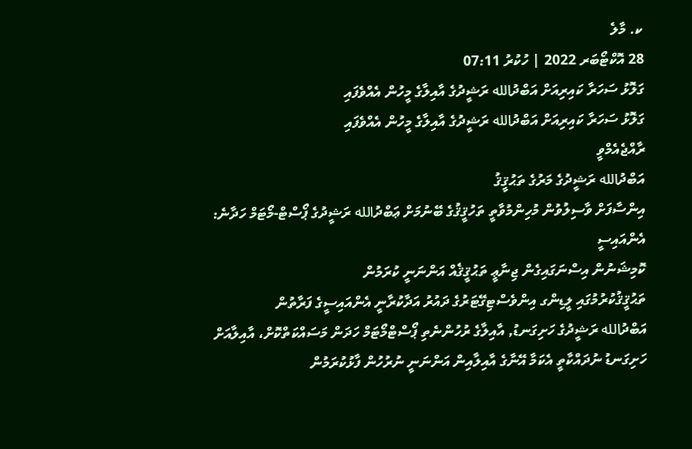ކ. މާލެ
28 އޮކްޓޯބަރ 2022 | ހުކުރު 07:11
ގަލޮޅު ސަހަރާ ކައިރިއަށް އަބްދުالله ރަޝީދުގެ އާއިލާގެ މީހުން އެއްވެފައި
ގަލޮޅު ސަހަރާ ކައިރިއަށް އަބްދުالله ރަޝީދުގެ އާއިލާގެ މީހުން އެއްވެފައި
ރާއްޖެއެމްވީ
އަބްދުالله ރަޝީދުގެ މަރުގެ ތަޙުޤީޤު
އިންސާފަށް ވާސިލުވުން މުހިންމުވާތީ ތަހުޤީޤުގެ ބޭނުމަށް ޢަބްދުالله ރަޝީދުގެ ޕޯސްޓް-މޯޓަމް ހަދާނެ: އެންއައިސީ
ކޮމިޝަނުން އިސްނަގައިގެން ޖިނާޢީ ތަޙުޤީޤެއް އަންނަނީ ކުރަމުން
ތަޙުޤީޤުކުރުމުގައި ލީޑިންގ އިންވެސްޓިގޭޓަރުގެ ދައުރު އަދާކުރާނީ އެންއައިސީގެ ފަރާތުން
އަބްދުالله ރަޝީދުގެ ހަށިގަނޑު, އާއިލާގެ ރުހުންނެތި ޕޯސްޓްމޯޓަމް ހަދަން މަސައްކަތްކޮށް، އާއިލާއަށް ހަށިގަނޑު ނުދައްކާތީ އެކަމާ އޭނާގެ އާއިލާއިން އަންނަނީ ނުރުހުން ފާޅުކުރަމުން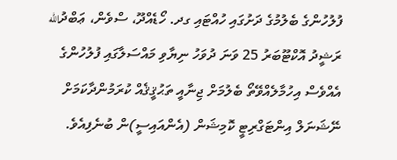ފުލުހުންގެ ބެލުމުގެ ދަށުގައި ހުއްޓައި ގދ. ހޯޑެއްދޫ، ސްވެން، ޢަބްދުالله ރަޝީދު އޮކްޓޫބަރު 25 ވަނަ ދުވަހު ނިޔާވި މައްސަލާގައި ފުލުހުންގެ އެއްވެސް އިހުމާލެއްވޭތޯ ބެލުމަށް ޖިނާއީ ތަޙުޤީޤެއް ކުރަމުންދާކަމަށް ނޭޝަނަލް އިންޓަގްރިޓީ ކޮމިޝަން (އެންއައިސީ)ން ބުނެފިއެވެ.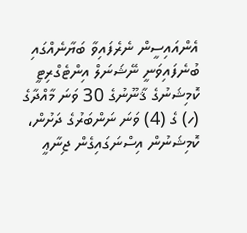އެންއައިސީން ނެރެފައިވާ ބަޔާނެއްގައި ބުނެފައިވަނީ ނޭޝަނަލް އިންޓެގްރިޓީ ކޮމިޝަނުގެ ޤާނޫނުގެ 30 ވަނަ މާއްދާގެ (ހ) ގެ (4) ވަނަ ނަންބަރުގެ ދަށުން، ކޮމިޝަނުން އިސްނަގައިގެން ޖިނާޢީ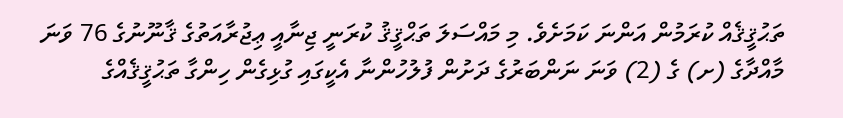ތަޙުޤީޤެއް ކުރަމުން އަންނަ ކަމަށެވެ. މި މައްސަލަ ތަޙްޤީޤު ކުރަނީ ޖިނާއީ ޢިޖުރާއަތުގެ ޤާނޫނުގެ 76 ވަނަ މާއްދާގެ (ށ) ގެ (2) ވަނަ ނަންބަރުގެ ދަށުން ފުލުހުންނާ އެކީގައި ގުޅިގެން ހިންގާ ތަޙުޤީޤެއްގެ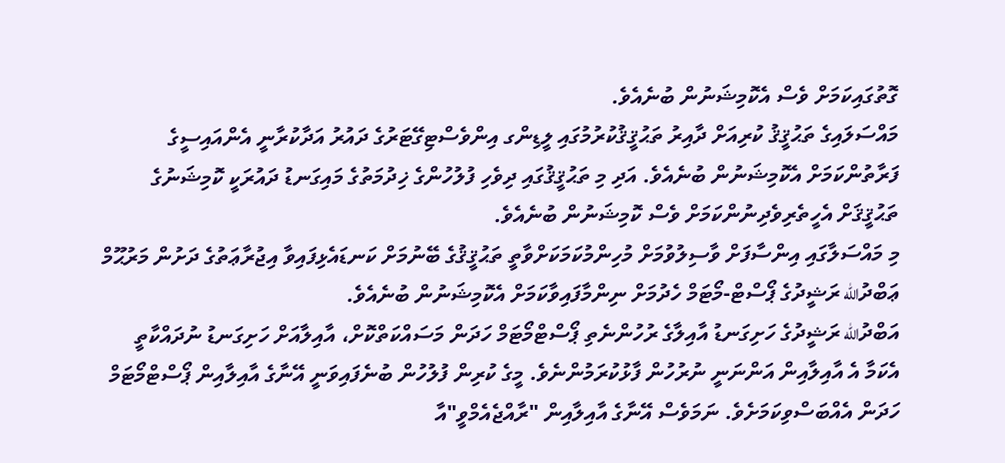ގޮތުގައިކަމަށް ވެސް އެކޮމިޝަނުން ބުނެއެވެ.
މައްސަލައިގެ ތަޙުޤީޤު ކުރިއަށް ދާއިރު ތަޙުޤީޤުކުރުމުގައި ލީޑިންގ އިންވެސްޓިގޭޓަރުގެ ދައުރު އަދާކުރާނީ އެންއައިސީގެ ފަރާތުންކަމަށް އެކޮމިޝަނުން ބުނެއެވެ. އަދި މި ތަޙުޤީޤުގައި ދިވެހި ފުލުހުންގެ ޚިދުމަތުގެ މައިގަނޑު ދައުރަކީ ކޮމިޝަނުގެ ތަޙުޤީޤަށް އެހީތެރިވެދިނުންކަމަށް ވެސް ކޮމިޝަނުން ބުނެއެވެ.
މި މައްސަލާގައި އިންސާފަށް ވާސިލުވުމަށް މުހިންމުކަމަކަށްވާތީ ތަޙުޤީޤުގެ ބޭނުމަށް ކަނޑައެޅިފައިވާ އިޖުރާޢަތުގެ ދަށުން މަރުޙޫމް ޢަބްދުالله ރަޝީދުގެ ޕޯސްޓް-މޯޓަމް ހެދުމަށް ނިންމާފައިވާކަމަށް އެކޮމިޝަނުން ބުނެއެވެ.
އަބްދުالله ރަޝީދުގެ ހަށިގަނޑު އާއިލާގެ ރުހުންނެތި ޕޯސްޓްމޯޓަމް ހަދަން މަސައްކަތްކޮށް، އާއިލާއަށް ހަށިގަނޑު ނުދައްކާތީ އެކަމާ އެ އާއިލާއިން އަންނަނީ ނުރުހުން ފާޅުކުރަމުންނެވެ. މީގެ ކުރިން ފުލުހުން ބުނެފައިވަނީ އޭނާގެ އާއިލާއިން ޕޯސްޓްމޯޓަމް ހަދަން އެއްބަސްވިކަމަށެވެ. ނަމަވެސް އޭނާގެ އާއިލާއިން "ރާއްޖެއެމްވީ"އާ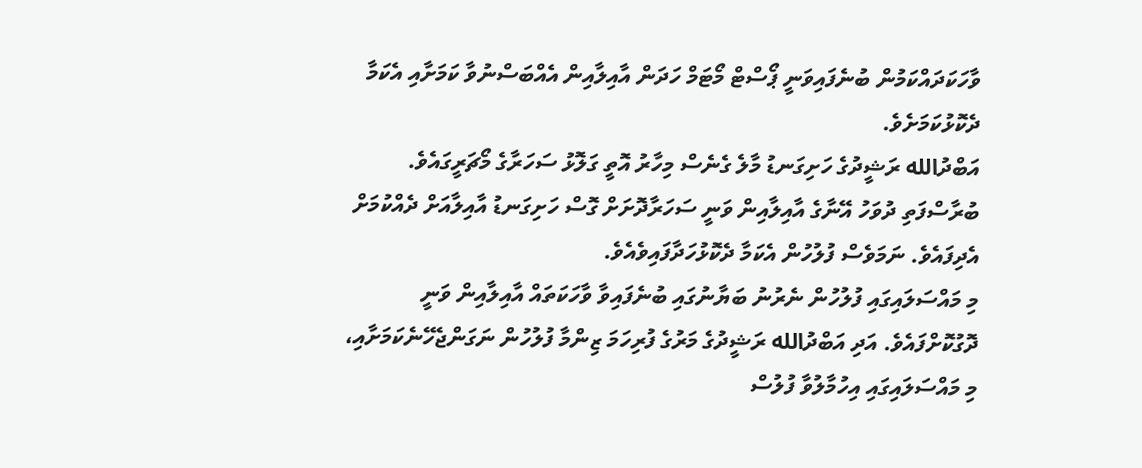ވާހަކަދައްކަމުން ބުނެފައިވަނީ ޕޯސްޓް މޯޓަމް ހަދަން އާއިލާއިން އެއްބަސްނުވާ ކަމަށާއި އެކަމާ ދެކޮޅުކަމަށެވެ.
އަބްދުالله ރަޝީދުގެ ހަށިގަނޑު މާލެ ގެނެސް މިހާރު އޮތީ ގަލޮޅު ސަހަރާގެ މޯޗަރީގައެވެ. ބުރާސްފަތި ދުވަހު އޭނާގެ އާއިލާއިން ވަނީ ސަހަރާދޮށަށް ގޮސް ހަށިގަނޑު އާއިލާއަށް ދެއްކުމަށް އެދިފައެވެ. ނަމަވެސް ފުލުހުން އެކަމާ ދެކޮޅުހަދާފައިވެއެވެ.
މި މައްސަލައިގައި ފުލުހުން ނެރުނު ބަޔާނުގައި ބުނެފައިވާ ވާހަކަތައް އާއިލާއިން ވަނީ ދޮގުކޮށްފައެވެ. އަދި އަބްދުالله ރަޝީދުގެ މަރުގެ ފުރިހަމަ ޒިންމާ ފުލުހުން ނަގަންޖެހޭނެކަމަށާއި، މި މައްސަލައިގައި އިހުމާލުވާ ފުލުސް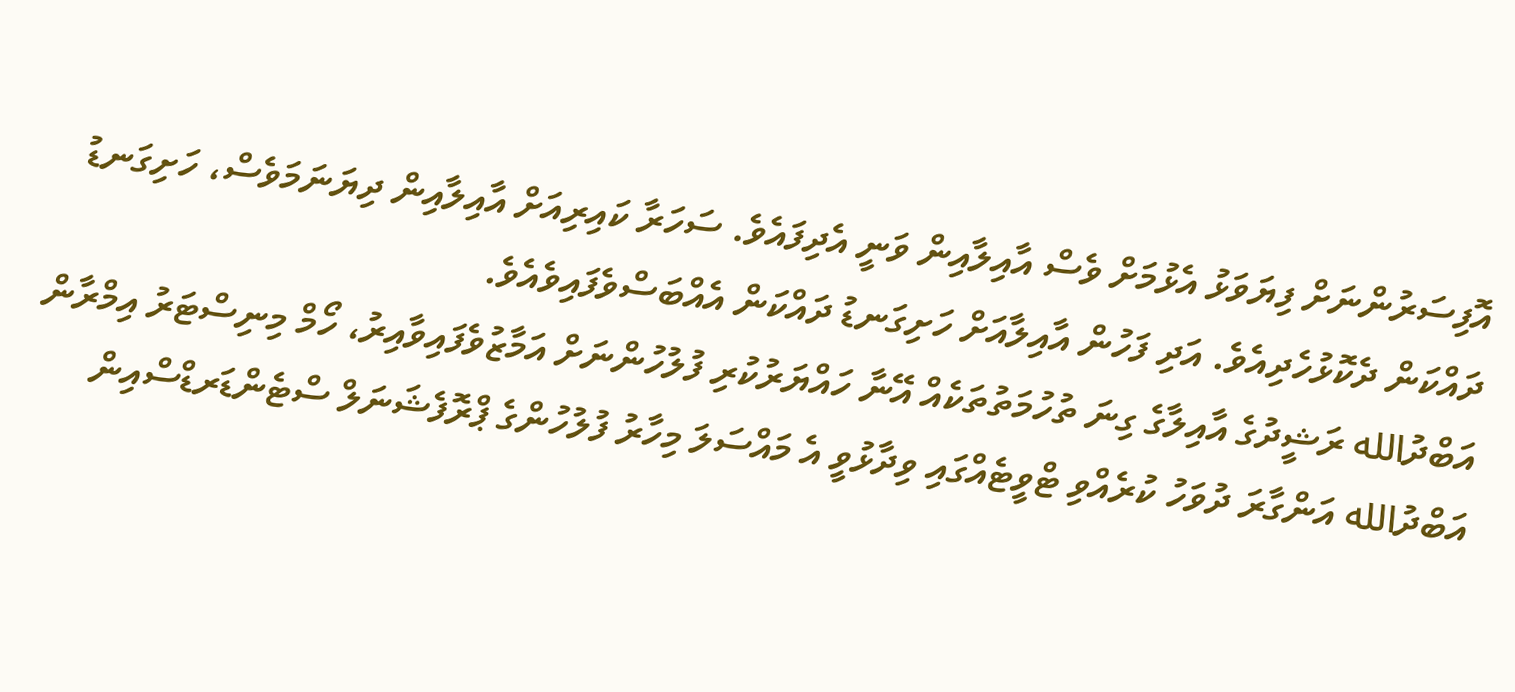އޮފިސަރުންނަށް ފިޔަވަޅު އެޅުމަށް ވެސް އާއިލާއިން ވަނީ އެދިފައެވެ. ސަހަރާ ކައިރިއަށް އާއިލާއިން ދިޔަނަމަވެސް، ހަށިގަނޑު ދައްކަން ދެކޮޅުހެދިއެވެ. އަދި ފަހުން އާއިލާއަށް ހަށިގަނޑު ދައްކަން އެއްބަސްވެފައިވެއެވެ.
އަބްދުالله ރަޝީދުގެ އާއިލާގެ ގިނަ ތުހުމަތުތަކެއް އޭނާ ހައްޔަރުކުރި ފުލުހުންނަށް އަމާޒުވެފައިވާއިރު، ހޯމް މިނިސްޓަރު އިމްރާން އަބްދުالله އަންގާރަ ދުވަހު ކުރެއްވި ޓްވީޓެއްގައި ވިދާޅުވީ އެ މައްސަލަ މިހާރު ފުލުހުންގެ ޕްރޮފެޝަނަލް ސްޓެންޑަރޑްސްއިން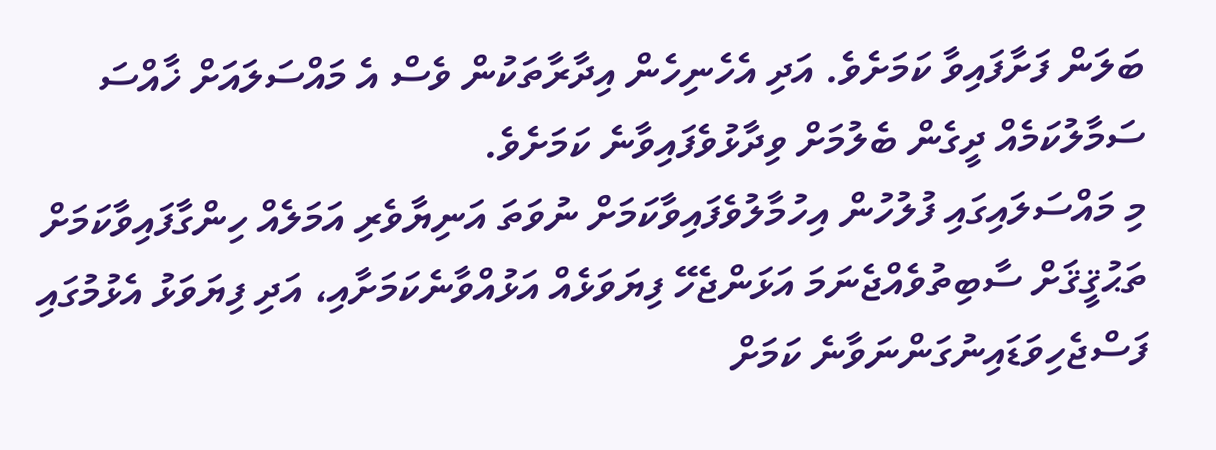ބަލަން ފަށާފައިވާ ކަމަށެވެ. އަދި އެހެނިހެން އިދާރާތަކުން ވެސް އެ މައްސަލައަށް ޚާއްސަ ސަމާލުކަމެއް ދީގެން ބެލުމަށް ވިދާޅުވެފައިވާނެ ކަމަށެވެ.
މި މައްސަލައިގައި ފުލުހުން އިހުމާލުވެފައިވާކަމަށް ނުވަތަ އަނިޔާވެރި އަމަލެއް ހިންގާފައިވާކަމަށް ތަޙުޤީޤަށް ސާބިތުވެއްޖެނަމަ އަޅަންޖެހޭ ފިޔަވަޅެއް އަޅުއްވާނެކަމަށާއި، އަދި ފިޔަވަޅު އެޅުމުގައި ފަސްޖެހިވަޑައިނުގަންނަވާނެ ކަމަށް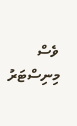ވެސް މިނިސްޓަރު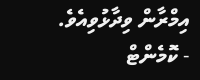އިމްރާން ވިދާޅުވިއެވެ.
- ކޮމެންޓް